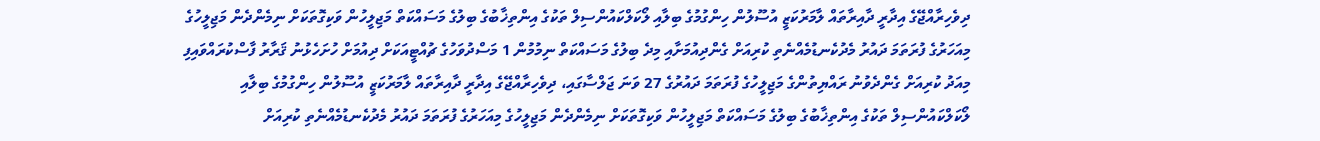ދިވެހިރާއްޖޭގެ އިދާރީ ދާއިރާތައް ލާމަރުކަޒީ އުސޫލުން ހިންގުމުގެ ބިލާއި ލޯކަލްކައުންސިލް ތަކުގެ އިންތިޚާބުގެ ބިލުގެ މަސައްކަތް މަޖިލީހުން ވަކިގޮތަކަށް ނިމެންދެން މަޖިލީހުގެ މިއަހަރުގެ ފުރަތަމަ ދައުރު މެދުކެނޑުމެއްނެތި ކުރިއަށް ގެންދިއުމަށާއި މިދެ ބިލުގެ މަސައްކަތް ނިމުމުން 1 މަސްދުވަހުގެ ޗުއްޓީއަކަށް ދިއުމަށް ހުށަހެޅުނު ޤަރާރު ފާސްކުރައްވައިފި
މިއަދު ކުރިއަށް ގެންދެވުނު ރައްޔިތުންގެ މަޖިލީހުގެ ފުރަތަމަ ދައުރުގެ 27 ވަނަ ޖަލްސާގައި، ދިވެހިރާއްޖޭގެ އިދާރީ ދާއިރާތައް ލާމަރުކަޒީ އުސޫލުން ހިންގުމުގެ ބިލާއި ލޯކަލްކައުންސިލް ތަކުގެ އިންތިޚާބުގެ ބިލުގެ މަސައްކަތް މަޖިލީހުން ވަކިގޮތަކަށް ނިމެންދެން މަޖިލީހުގެ މިއަހަރުގެ ފުރަތަމަ ދައުރު މެދުކެނޑުމެއްނެތި ކުރިއަށް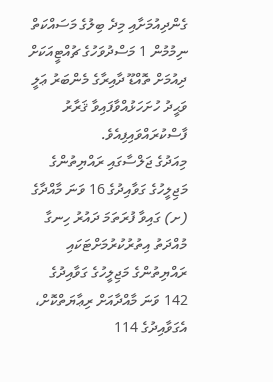ގެންދިއުމަށާއި މިދެ ބިލުގެ މަސައްކަތް ނިމުމުން 1 މަސްދުވަހުގެ ޗުއްޓީއަކަށް ދިއުމަށް ތޮއްޑޫ ދާއިރާގެ މެންބަރު ޢަލީ ވަޙީދު ހުށަހަޅުއްވާފައިވާ ޤަރާރު ފާސްކުރައްވައިފިއެވެ.
މިއަދުގެ ޖަލްސާގައި ރައްޔިތުންގެ މަޖިލީހުގެ ގަވާއިދުގެ 16 ވަނަ މާއްދާގެ (ށ) ގައިވާ ފުރަތަމަ ދައުރު ހިނގާ މުއްދަތު އިތުރުކުރުމަށްޓަކައި ރައްޔިތުންގެ މަޖިލީހުގެ ގަވާއިދުގެ 142 ވަނަ މާއްދާއަށް ރިޢާޔަތްކޮށް، އެގަވާއިދުގެ 114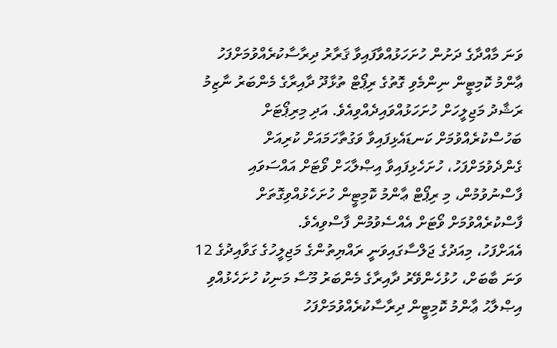ވަނަ މާއްދާގެ ދަށުން ހުށަހަޅުއްވާފައިވާ ޤަރާރު ދިރާސާކުރެއްވުމަށްފަހު ޢާންމު ކޮމިޓީން ނިންމެވި ގޮތުގެ ރިޕޯޓް ތުޅާދޫ ދާއިރާގެ މެންބަރު ނާޒިމު ރަޝާދު މަޖިލީހަށް ހުށަހަޅުއްވައިދެއްވިއެވެ. އަދި މިރިޕޯޓަށް ބަހުސްކުރެއްވުމަށް ކަނޑައެޅިފައިވާ ވަގުތާހަމައަށް ކުރިއަށް ގެންދެވުމަށްފަހު، ހުށަހެޅިފައިވާ އިޞްލާޙަށް ވޯޓަށް އައްސަވައި ފާސްނުވުމުން، މި ރިޕޯޓް ޢާންމު ކޮމިޓީން ހުށަހެޅުއްވިގޮތަށް ފާސްކުރެއްވުމަށް ވޯޓަށް އެއްސެވުމުން ފާސްވިއެވެ.
އެއަށްފަހު، މިއަދުގެ ޖަލްސާގައިވަނީ ރައްޔިތުންގެ މަޖިލީހުގެ ގަވާއިދުގެ 12 ވަނަ ބާބަށް، ހުޅުހެންވޭރު ދާއިރާގެ މެންބަރު މޫސާ މަނިކު ހުށަހެޅުއްވި އިޞްލާޙު ޢާންމު ކޮމިޓީން ދިރާސާކުރެއްވުމަށްފަހު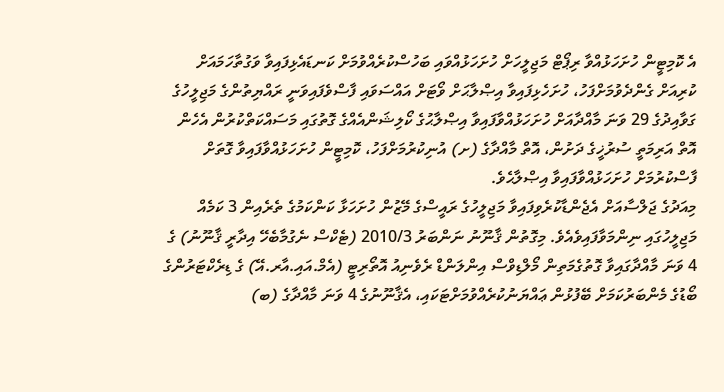އެ ކޮމިޓީން ހުށަހަޅުއްވާ ރިޕޯޓް މަޖިލީހަށް ހުށަހަޅުއްވައި ބަހުސްކުރެއްވުމަށް ކަނޑައެޅިފައިވާ ވަގުތާހަމައަށް ކުރިއަށް ގެންދެވުމަށްފަހު، ހުށަހެޅިފައިވާ އިޞްލާޙަށް ވޯޓަށް އައްސަވައި ފާސްވެފައިވަނީ ރައްޔިތުންގެ މަޖިލީހުގެ ގަވާއިދުގެ 29 ވަނަ މާއްދާއަށް ހުށަހަޅުއްވާފައިވާ އިޞްލާޙުގެ ކޯލިޝަންއެއްގެ ގޮތުގައި މަސައްކަތްކުރުން އެހެން އޮތް އަރިމަތީ ސުރުޚީގެ ދަށުން، އޮތް މާއްދާގެ (ށ) އުނިކުރުމަށްފަހު، ކޮމިޓީން ހުށަހަޅުއްވާފައިވާ ގޮތަށް ފާސްކުރުމަށް ހުށަހަޅުއްވާފައިވާ އިޞްލާޙެވެ.
މިއަދުގެ ޖަލްސާއަށް އެޖެންޑާކުރެވިފައިވާ މަޖިލީހުގެ ރައީސްގެ މޭޒުން ހުށަހަޅާ ކަންކަމުގެ ތެރެއިން 3 ކަމެއް މަޖިލީހުގައި ނިންމަވާފައިވެއެވެ. މިގޮތުން ޤާނޫނު ނަންބަރު 2010/3 (ޓެކްސް ނެގުމާބެހޭ އިދާރީ ޤާނޫނު) ގެ 4 ވަނަ މާއްދާގައިވާ ގޮތުގެމަތިން މޯލްޑިވްސް އިންލަންޑް ރެވެނިއު އޮތޯރިޓީ (އެމް.އައި.އާރ.އޭ) ގެ ޑިރެކްޓަރުންގެ ބޯޑުގެ މެންބަރުކަމަށް ބޭފުޅުން ޢައްޔަނުކުރެއްވުމަށްޓަކައި، އެޤާނޫނުގެ 4 ވަނަ މާއްދާގެ (ބ)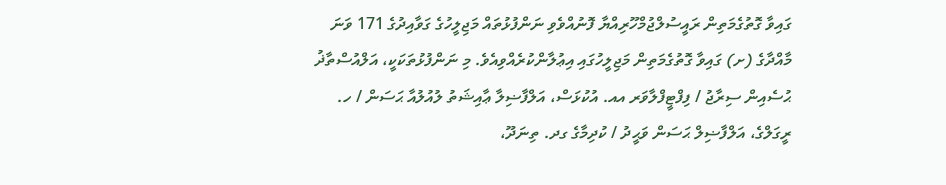ގައިވާ ގޮތުގެމަތިން ރައީސުލްޖުމްހޫރިއްޔާ ފޮނުއްވެވި ނަންފުޅުތައް މަޖިލީހުގެ ގަވާއިދުގެ 171 ވަނަ މާއްދާގެ (ށ) ގައިވާ ގޮތުގެމަތިން މަޖިލީހުގައި އިޢުލާންކުރެއްވިއެވެ. މި ނަންފުޅުތަކަކީ، އަލްއުސްތާޛު ޙުސެއިން ސިރާޖު / ފިފްޓީފްލާވަރ އއ. އުކުޅަސް، އަލްފާޟިލާ ޢާއިޝަތު ލުއުލުއާ ޙަސަން / ހ. ރީގަލްގެ، އަލްފާޟިލް ޙަސަން ވަޙީދު / ކުދިމާގެ ގދ. ތިނަދޫ،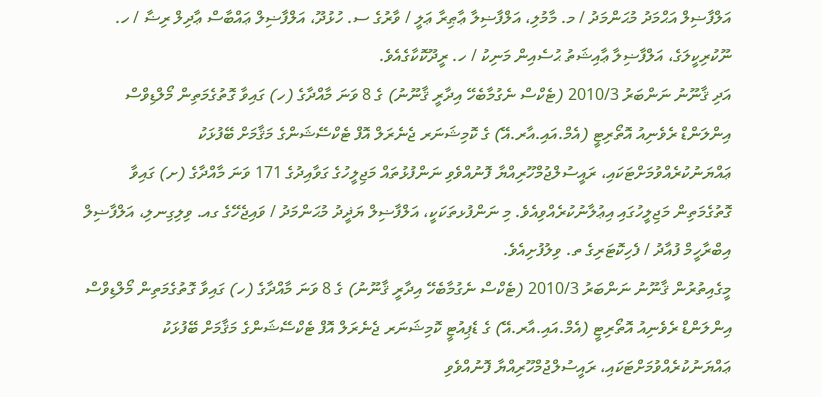އަލްފާޟިލް އަޙްމަދު މުޙަންމަދު / މ. މާމުލި، އަލްފާޟިލާ ޢާޠިރާ ޢަލީ / ވާރުގެ ސ. ހުޅުދޫ، އަލްފާޟިލް ޢައްބާސް ޢާދިލް ރިޟާ / ހ. ނޫކުރިކީލަގެ، އަލްފާޟިލާ ޢާއިޝަތު ޙުސެއިން މަނިކު / ހ. ރީދޫކޮކާގެއެވެ.
އަދި ޤާނޫނު ނަންބަރު 2010/3 (ޓެކްސް ނެގުމާބެހޭ އިދާރީ ޤާނޫނު) ގެ 8 ވަނަ މާއްދާގެ (ހ) ގައިވާ ގޮތުގެމަތިން މޯލްޑިވްސް އިންލަންޑް ރެވެނިއު އޮތޯރިޓީ (އެމް.އައި.އާރ.އޭ) ގެ ކޮމިޝަނަރ ޖެނެރަލް އޮފް ޓެކްސޭޝަންގެ މަޤާމަށް ބޭފުޅަކު ޢައްޔަނުކުރެއްވުމަށްޓަކައި، ރައީސުލްޖުމްހޫރިއްޔާ ފޮނުއްވެވި ނަންފުޅުތައް މަޖިލީހުގެ ގަވާއިދުގެ 171 ވަނަ މާއްދާގެ (ށ) ގައިވާ ގޮތުގެމަތިން މަޖިލީހުގައި އިޢުލާނުކުރެއްވިއެވެ. މި ނަންފުޅތަކަކީ، އަލްފާޟިލް ޔަޛީދު މުޙަންމަދު / ވައިޖެހޭގެ ގއ. ވިލިގިނލި، އަލްފާޟިލް އިބްރާހީމް ފުއާދު / ފެހިކޮޓަރިގެ ތ. ވިލުފުށިއެވެ.
މީގެއިތުރުން ޤާނޫނު ނަންބަރު 2010/3 (ޓެކްސް ނެގުމާބެހޭ އިދާރީ ޤާނޫނު) ގެ 8 ވަނަ މާއްދާގެ (ހ) ގައިވާ ގޮތުގެމަތިން މޯލްޑިވްސް އިންލަންޑް ރެވެނިއު އޮތޯރިޓީ (އެމް.އައި.އާރ.އޭ) ގެ ޑެޕިއުޓީ ކޮމިޝަނަރ ޖެނެރަލް އޮފް ޓެކްސޭޝަންގެ މަޤާމަށް ބޭފުޅަކު ޢައްޔަނުކުރެއްވުމަށްޓަކައި، ރައީސުލްޖުމްހޫރިއްޔާ ފޮނުއްވެވި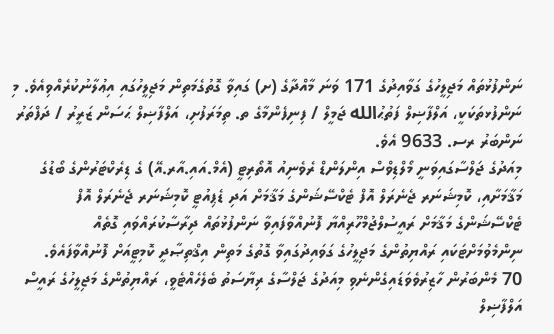ނަންފުޅުތައް މަޖިލީހުގެ ގަވާއިދުގެ 171 ވަނަ މާއްދާގެ (ށ) ގައިވާ ގޮތުގެމަތިން މަޖިލީހުގައި އިޢުލާނުކުރެއްވިއެވެ. މި ނަންފުޅތަކަކީ، އަލްފާޟިލް ފަތުޙުالله ޖަމީލް / ފިނިފެންމާގެ ތ. ތިމަރަފުށި، އަލްފާޟިލް ޙަސަން ޒަރީރު / ދަފްތަރު ނަންބަރު ރސ. 9633 އެވެ.
މިއަދުގެ ޖަލްސާގައިވަނީ މޯލްޑިވްސް އިންލަންޑް ރެވެނިއު އޮތޯރިޓީ (އެމް.އައި.އާރ.އޭ) ގެ ޑިރެކްޓަރުންގެ ބޯޑުގެ މަޤާމަށާއި، ކޮމިޝަނަރ ޖެނެރަލް އޮފް ޓެކްސޭޝަންގެ މަޤާމަށް އަދި ޑެޕިއުޓީ ކޮމިޝަނަރ ޖެނެރަލް އޮފް ޓެކްސޭޝަންގެ މަޤާމަށް ރައީސުލްޖުމްހޫރިއްޔާ ފޮނުއްވާފައިވާ ނަންފުޅުތައް ދިރާސާކުރައްވައި ގޮތެއް ނިންމެވުމަށްޓަކައި ރައްޔިތުންގެ މަޖިލީހުގެ ގަވައިދުގައިވާ ގޮތުގެ މަތިން އިޤްތިޞާދީ ކޮމިޓީއަށް ފޮނުއްވާފައެވެ.
70 މެންބަރުން ހާޒިރުވެވަޑައިގެންނެވި މިއަދުގެ ޖަލްސާގެ ރިޔާސަތު ބެލެހެއްޓެވީ، ރައްޔިތުންގެ މަޖިލީހުގެ ރައީސް އަލްފާޟިލް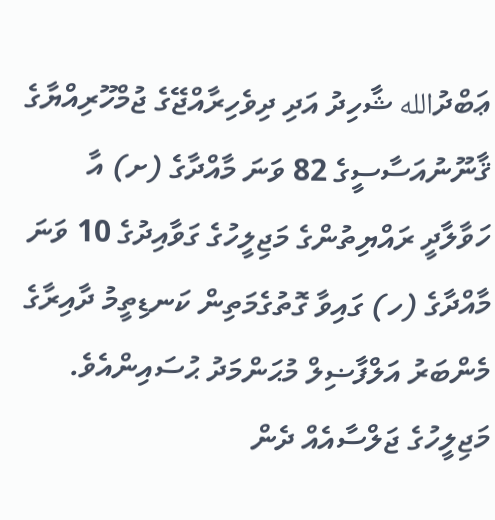ޢަބްދުالله ޝާހިދު އަދި ދިވެހިރާއްޖޭގެ ޖުމްހޫރިއްޔާގެ ޤާނޫނުއަސާސީގެ 82 ވަނަ މާއްދާގެ (ށ) އާ ހަވާލާދީ ރައްޔިތުންގެ މަޖިލީހުގެ ގަވާއިދުގެ 10 ވަނަ މާއްދާގެ (ހ) ގައިވާ ގޮތުގެމަތިން ކަނޑިތީމު ދާއިރާގެ މެންބަރު އަލްފާޟިލް މުޙަންމަދު ޙުސައިންއެވެ.
މަޖިލީހުގެ ޖަލްސާއެއް ދެން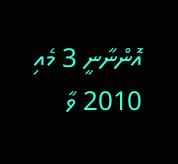އޮންނާނީ 3 މެއި 2010 ވާ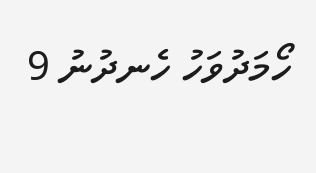ހޯމަދުވަހު ހެނދުނު 9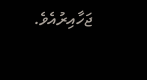ޖަހާއިރުއެވެ.